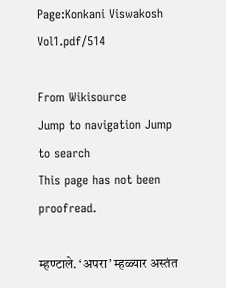Page:Konkani Viswakosh Vol1.pdf/514

From Wikisource
Jump to navigation Jump to search
This page has not been proofread.

म्हण्टाले. ‘अपरा’ म्हळ्यार अस्तंत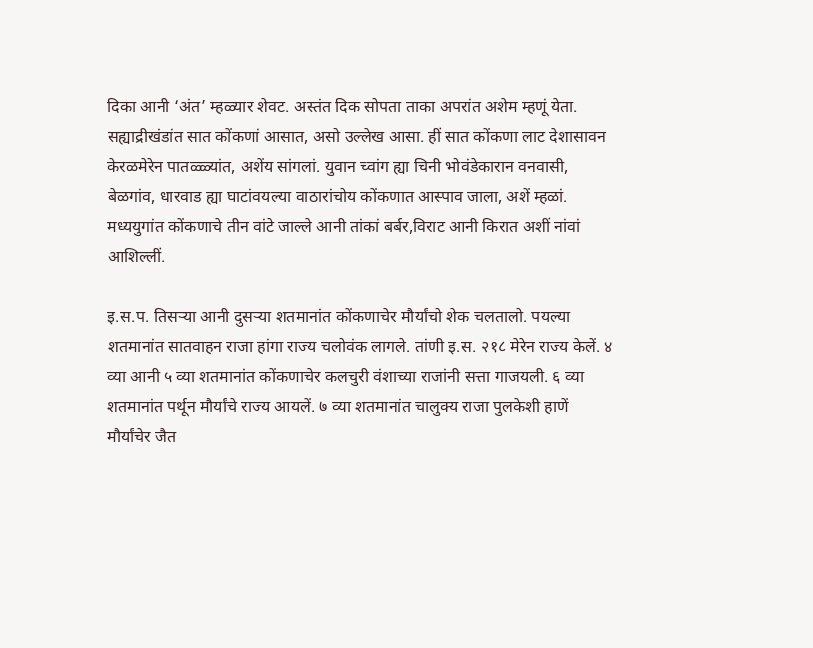दिका आनी ‘अंत’ म्हळ्यार शेवट. अस्तंत दिक सोपता ताका अपरांत अशेम म्हणूं येता. सह्याद्रीखंडांत सात कोंकणां आसात, असो उल्लेख आसा. हीं सात कोंकणा लाट देशासावन केरळमेरेन पातळ्ळ्यांत, अशेंय सांगलां. युवान च्वांग ह्या चिनी भोवंडेकारान वनवासी, बेळगांव, धारवाड ह्या घाटांवयल्या वाठारांचोय कोंकणात आस्पाव जाला, अशें म्हळां. मध्ययुगांत कोंकणाचे तीन वांटे जाल्ले आनी तांकां बर्बर,विराट आनी किरात अशीं नांवां आशिल्लीं.

इ.स.प. तिसर्‍या आनी दुसर्‍या शतमानांत कोंकणाचेर मौर्यांचो शेक चलतालो. पयल्या शतमानांत सातवाहन राजा हांगा राज्य चलोवंक लागले. तांणी इ.स. २१८ मेरेन राज्य केलें. ४ व्या आनी ५ व्या शतमानांत कोंकणाचेर कलचुरी वंशाच्या राजांनी सत्ता गाजयली. ६ व्या शतमानांत पर्थून मौर्यांचे राज्य आयलें. ७ व्या शतमानांत चालुक्य राजा पुलकेशी हाणें मौर्यांचेर जैत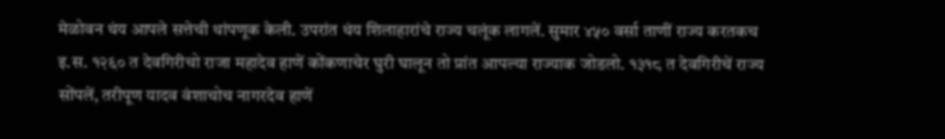मेळोवन थंय आपले सत्तेची थांपणूक केली. उपरांत थंय शिलाहारांचे राज्य चलूंक लागलें. सुमार ४५० वर्सा ताणीं राज्य करतकच इ.स. १२६० त देवगिरीचो राजा महादेव हाणें कोंकणाचेर घुरी घालून तो प्रांत आपल्या राज्याक जोडलो. १३१८ त देवगिरीचें राज्य सोंपलें, तरीपूण यादव वंशाचोच नागरदेव हाणें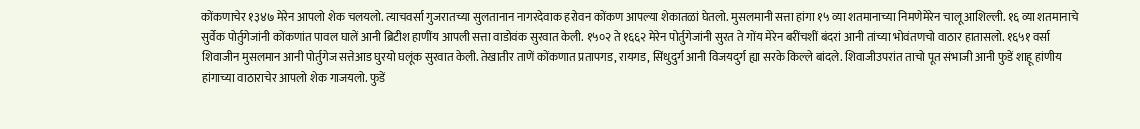कोंकणाचेर १३४७ मेरेन आपलो शेक चलयलो. त्याचवर्सा गुजरातच्या सुलतानान नागरदेवाक हरोवन कोंकण आपल्या शेकातळां घेतलो. मुसलमानी सत्ता हांगा १५ व्या शतमानाच्या निमणेमेरेन चालू आशिल्ली. १६ व्या शतमानाचे सुर्वेक पोर्तुगेजांनी कोंकणांत पावल घालें आनी ब्रिटीश हाणींय आपली सत्ता वाडोवंक सुरवात केली. १५०२ ते १६६२ मेरेन पोर्तुगेजांनी सुरत ते गोंय मेरेन बरींचशीं बंदरां आनी तांच्या भोवंतणचो वाठार हातासलो. १६५१ वर्सा शिवाजीन मुसलमान आनी पोर्तुगेज सत्तेआड घुरयो घलूंक सुरवात केली. तेखातीर ताणें कोंकणात प्रतापगड, रायगड, सिंधुदुर्ग आनी विजयदुर्ग ह्या सरके किल्ले बांदले. शिवाजीउपरांत ताचो पूत संभाजी आनी फुडें शाहू हांणीय हांगाच्या वाठाराचेर आपलो शेक गाजयलो. फुडें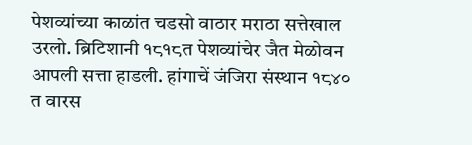पेशव्यांच्या काळांत चडसो वाठार मराठा सत्तेखाल उरलो. ब्रिटिशानी १८१८त पेशव्यांचेर जैत मेळोवन आपली सत्ता हाडली. हांगाचें जंजिरा संस्थान १८४० त वारस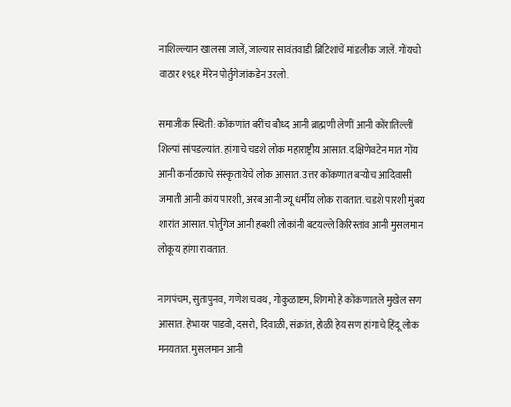नाशिल्ल्यान खालसा जालें, जाल्यार सावंतवाडी ब्रिटिशांचें मांडलीक जालें. गोंयचो वाठार १९६१ मेरेन पोर्तुगेजांकडेन उरलो.

समाजीक स्थिती: कोंकणांत बरींच बौध्द आनी ब्राह्मणी लेणीं आनी कोंरातिल्लीं शिल्पां सांपडल्यांत. हांगाचे चडशे लोक महाराष्ट्रीय आसात. दक्षिणेवटेन मात गोंय आनी कर्नाटकाचे संस्कृतायेचे लोक आसात. उत्तर कोंकणात बर्‍योच आदिवासी जमाती आनी कांय पारशी, अरब आनी ज्यू धर्मीय लोक रावतात. चडशे पारशी मुंबय शारांत आसात. पोर्तुगेज आनी हबशी लोकांनी बटयल्ले किरिस्तांव आनी मुसलमान लोकूय हांगा रावतात.

नागपंचम, सुतापुनव, गणेश चवथ, गोकुळाष्टम, शिगमो हे कोंकणातले मुखेल सण आसात. हेभायर पाडवो, दसरो, दिवाळी, संक्रांत, होळी हेय सण हांगाचे हिंदू लोक मनयतात. मुसलमान आनी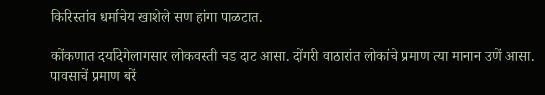किरिस्तांव धर्माचेय खाशेले सण हांगा पाळटात.

कोंकणात दर्यादेगेलागसार लोकवस्ती चड दाट आसा. दोंगरी वाठारांत लोकांचे प्रमाण त्या मानान उणें आसा. पावसाचें प्रमाण बरें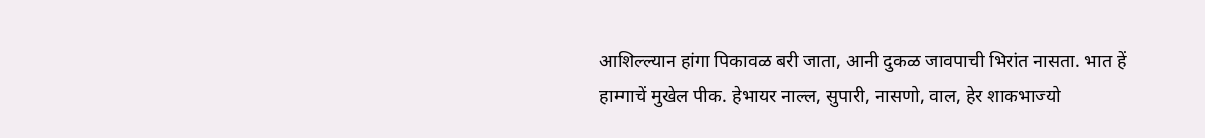आशिल्ल्यान हांगा पिकावळ बरी जाता, आनी दुकळ जावपाची भिरांत नासता. भात हें हाम्गाचें मुखेल पीक. हेभायर नाल्ल, सुपारी, नासणो, वाल, हेर शाकभाज्यो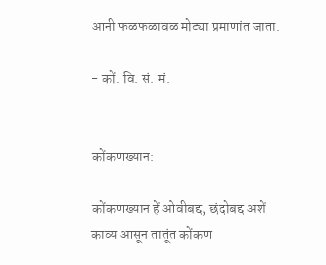आनी फळफळावळ मोट्या प्रमाणांत जाता.

- कों. वि. सं. मं.


कोंकणख्यान:

कोंकणख्यान हें ओवीबद्द, छंदोबद्द अशें काव्य आसून तातूंत कोंकण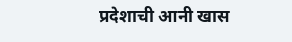प्रदेशाची आनी खास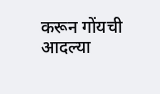करून गोंयची आदल्या